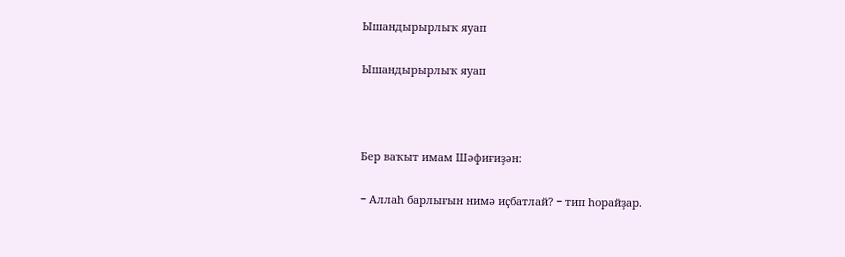Ышандырырлыҡ яуап

Ышандырырлыҡ яуап



Бер ваҡыт имам Шәфиғиҙән:

− Аллаһ барлығын нимә иҫбатлай? − тип һорайҙар.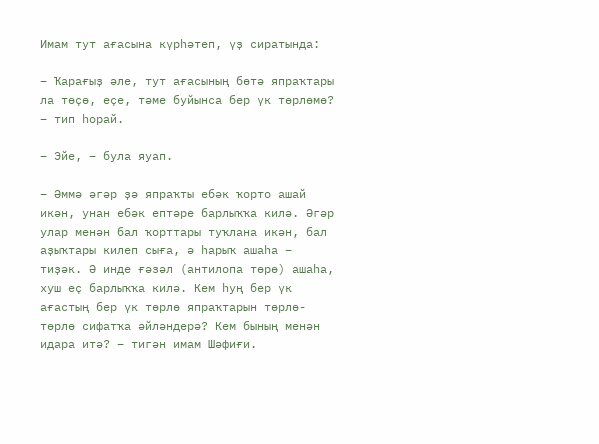Имам тут ағасына күрһәтеп, үҙ сиратында:

− Ҡарағыҙ әле, тут ағасының бөтә япраҡтары ла төҫө, еҫе, тәме буйынса бер үк төрлөмө? − тип һорай.

− Эйе, − була яуап.

− Әммә әгәр ҙә япраҡты ебәк ҡорто ашай икән, унан ебәк ептәре барлыҡҡа килә. Әгәр улар менән бал ҡорттары туҡлана икән, бал аҙыҡтары килеп сыға, ә һарыҡ ашаһа − тиҙәк. Ә инде ғәзәл (антилопа төрө) ашаһа, хуш еҫ барлыҡҡа килә. Кем һуң бер үк ағастың бер үк төрлө япраҡтарын төрлө-төрлө сифатҡа әйләндерә? Кем бының менән идара итә? − тигән имам Шәфиғи.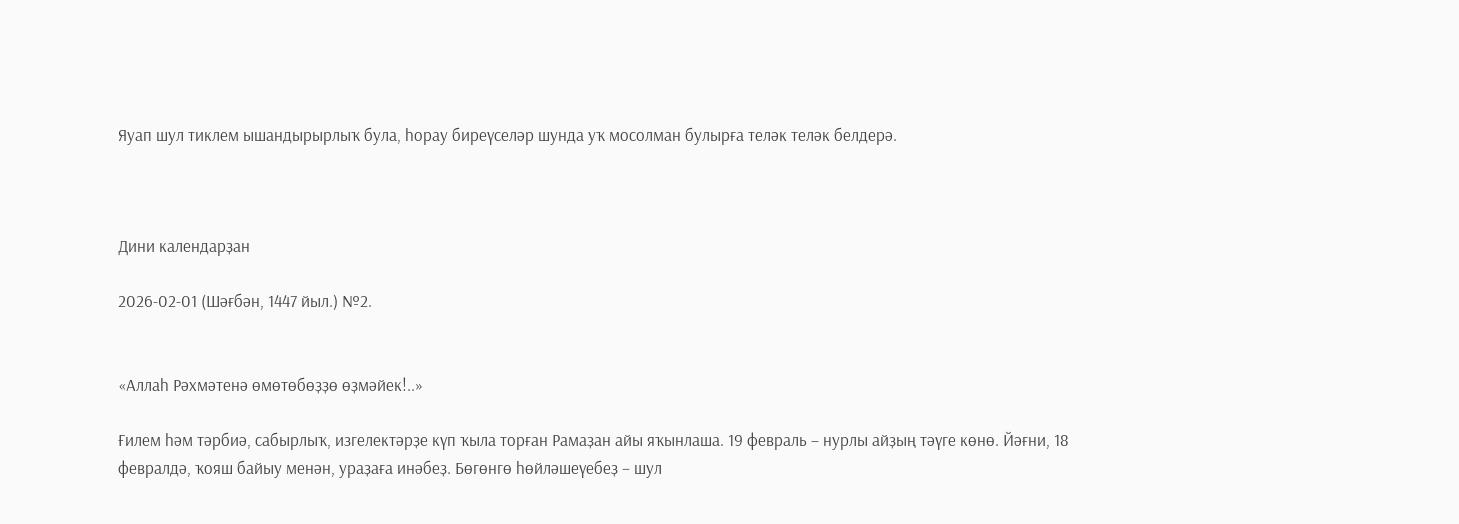Яуап шул тиклем ышандырырлыҡ була, һорау биреүселәр шунда уҡ мосолман булырға теләк теләк белдерә.



Дини календарҙан

2026-02-01 (Шәғбән, 1447 йыл.) №2.


«Аллаһ Рәхмәтенә өмөтөбөҙҙө өҙмәйек!..»

Ғилем һәм тәрбиә, сабырлыҡ, изгелектәрҙе күп ҡыла торған Рамаҙан айы яҡынлаша. 19 февраль – нурлы айҙың тәүге көнө. Йәғни, 18 февралдә, ҡояш байыу менән, ураҙаға инәбеҙ. Бөгөнгө һөйләшеүебеҙ − шул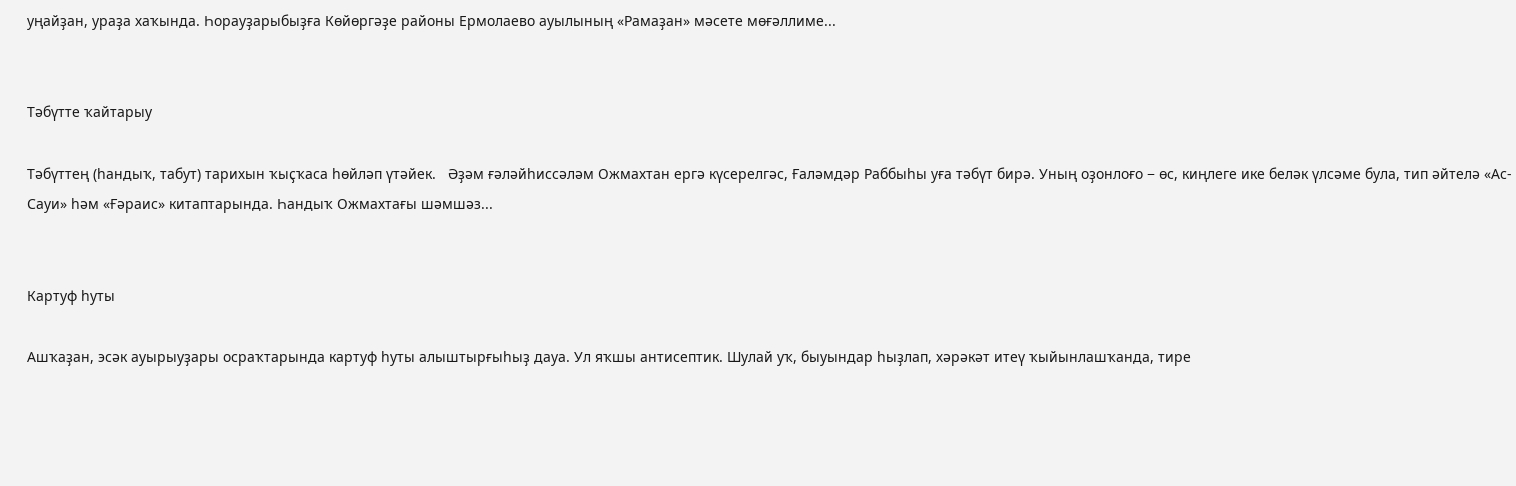уңайҙан, ураҙа хаҡында. Һорауҙарыбыҙға Көйөргәҙе районы Ермолаево ауылының «Рамаҙан» мәсете мөғәллиме...


Тәбүтте ҡайтарыу

Тәбүттең (һандыҡ, табут) тарихын ҡыҫҡаса һөйләп үтәйек.   Әҙәм ғәләйһиссәләм Ожмахтан ергә күсерелгәс, Ғаләмдәр Раббыһы уға тәбүт бирә. Уның оҙонлоғо − өс, киңлеге ике беләк үлсәме була, тип әйтелә «Ас-Сауи» һәм «Ғәраис» китаптарында. Һандыҡ Ожмахтағы шәмшәз...


Картуф һуты

Ашҡаҙан, эсәк ауырыуҙары осраҡтарында картуф һуты алыштырғыһыҙ дауа. Ул яҡшы антисептик. Шулай уҡ, быуындар һыҙлап, хәрәкәт итеү ҡыйынлашҡанда, тире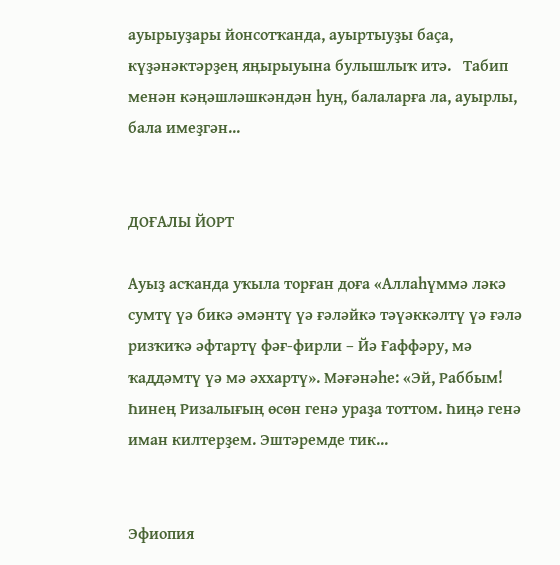ауырыуҙары йонсотҡанда, ауыртыуҙы баҫа, күҙәнәктәрҙең яңырыуына булышлыҡ итә.   Табип менән кәңәшләшкәндән һуң, балаларға ла, ауырлы, бала имеҙгән...


ДОҒАЛЫ ЙОРТ

Ауыҙ асҡанда уҡыла торған доға «Аллаһүммә ләкә сумтү үә бикә әмәнтү үә ғәләйкә тәүәккәлтү үә ғәлә ризҡиҡә әфтартү фәғ-фирли – Йә Ғаффәру, мә ҡаддәмтү үә мә әххартү». Мәғәнәһе: «Эй, Раббым! Һинең Ризалығың өсөн генә ураҙа тоттом. Һиңә генә иман килтерҙем. Эштәремде тик...


Эфиопия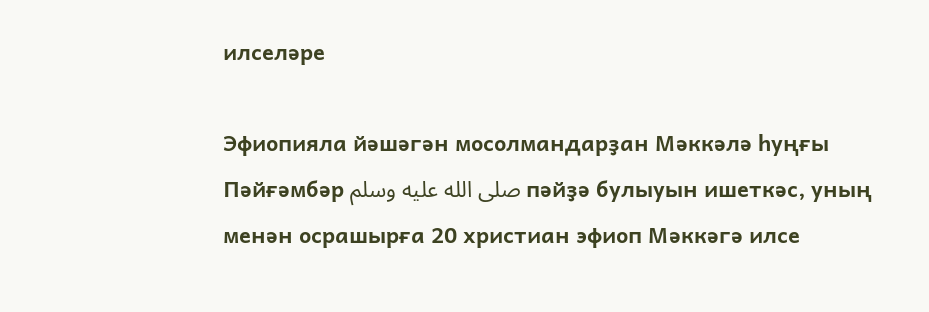илселәре

Эфиопияла йәшәгән мосолмандарҙан Мәккәлә һуңғы Пәйғәмбәр صلى الله عليه وسلم пәйҙә булыуын ишеткәс, уның менән осрашырға 20 христиан эфиоп Мәккәгә илсе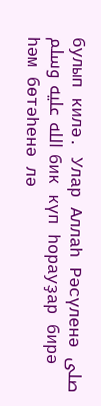булып килә. Улар Аллаһ Рәсүленә صلى الله عليه وسلم бик күп һорауҙар бирә һәм бөтәһенә лә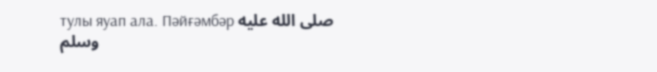тулы яуап ала. Пәйғәмбәр صلى الله عليه وسلم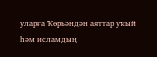уларға Ҡөрьәндән аяттар уҡый һәм исламдың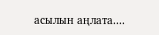асылын аңлата....